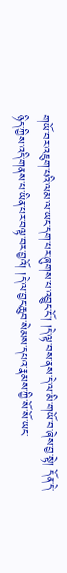གཡོ་བར་འཇུག་པའི་ལམ་ལ་ཡང་དག་པར་ཞུགས་པ་འབྱུང་ངོ་། །དེ་ལྟ་བས་ནས་དེ་ལ་མི་གཡོ་བ་ཞེས་བྱ་སྟེ། དོན་དེ་ཉིད་ཀྱིས་འདི་གནས་པ་ཡིན་པར་བལྟ་བར་བྱའོ། །དེ་ལ་བྱང་ཆུབ་སེམས་དཔའ་རྣམས་ཀྱི་སོ་སོ་ཡང་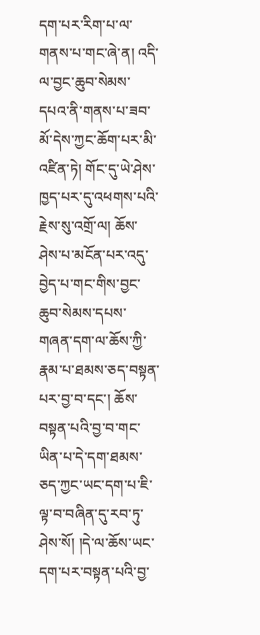དག་པར་རིག་པ་ལ་གནས་པ་གང་ཞེ་ན། འདི་ལ་བྱང་ཆུབ་སེམས་དཔའ་ནི་གནས་པ་ཟབ་མོ་དེས་ཀྱང་ཆོག་པར་མི་འཛིན་ཏེ། གོང་དུ་ཡེ་ཤེས་ཁྱད་པར་དུ་འཕགས་པའི་རྗེས་སུ་འགྲོ་ལ། ཆོས་ཤེས་པ་མངོན་པར་འདུ་བྱེད་པ་གང་གིས་བྱང་ཆུབ་སེམས་དཔས་གཞན་དག་ལ་ཆོས་ཀྱི་རྣམ་པ་ཐམས་ཅད་བསྟན་པར་བྱ་བ་དང་། ཆོས་བསྟན་པའི་བྱ་བ་གང་ཡིན་པ་དེ་དག་ཐམས་ཅད་ཀྱང་ཡང་དག་པ་ཇི་ལྟ་བ་བཞིན་དུ་རབ་ཏུ་ཤེས་སོ། །དེ་ལ་ཆོས་ཡང་དག་པར་བསྟན་པའི་བྱ་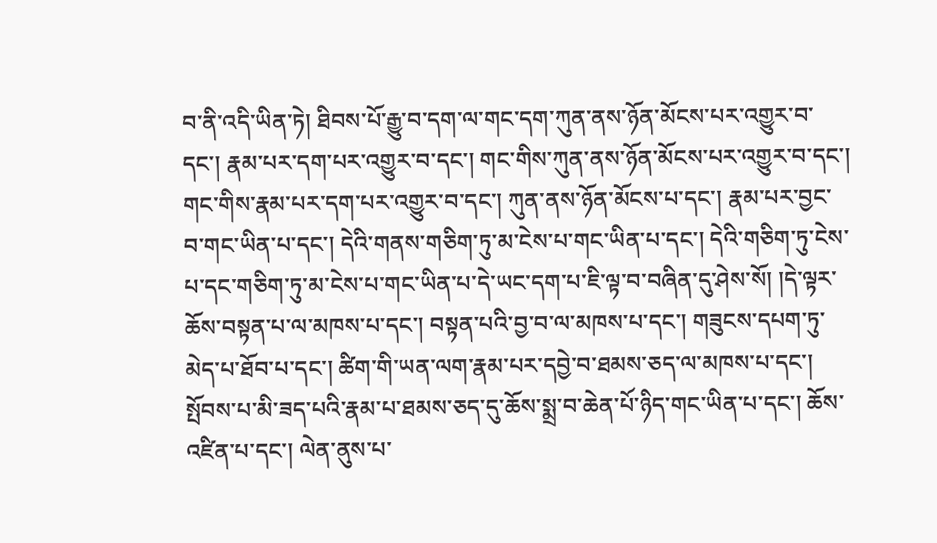བ་ནི་འདི་ཡིན་ཏེ། ཐིབས་པོ་རྒྱུ་བ་དག་ལ་གང་དག་ཀུན་ནས་ཉོན་མོངས་པར་འགྱུར་བ་དང་། རྣམ་པར་དག་པར་འགྱུར་བ་དང་། གང་གིས་ཀུན་ནས་ཉོན་མོངས་པར་འགྱུར་བ་དང་། གང་གིས་རྣམ་པར་དག་པར་འགྱུར་བ་དང་། ཀུན་ནས་ཉོན་མོངས་པ་དང་། རྣམ་པར་བྱང་བ་གང་ཡིན་པ་དང་། དེའི་གནས་གཅིག་ཏུ་མ་ངེས་པ་གང་ཡིན་པ་དང་། དེའི་གཅིག་ཏུ་ངེས་པ་དང་གཅིག་ཏུ་མ་ངེས་པ་གང་ཡིན་པ་དེ་ཡང་དག་པ་ཇི་ལྟ་བ་བཞིན་དུ་ཤེས་སོ། །དེ་ལྟར་ཆོས་བསྟན་པ་ལ་མཁས་པ་དང་། བསྟན་པའི་བྱ་བ་ལ་མཁས་པ་དང་། གཟུངས་དཔག་ཏུ་མེད་པ་ཐོབ་པ་དང་། ཚིག་གི་ཡན་ལག་རྣམ་པར་དབྱེ་བ་ཐམས་ཅད་ལ་མཁས་པ་དང་། སྤོབས་པ་མི་ཟད་པའི་རྣམ་པ་ཐམས་ཅད་དུ་ཆོས་སྨྲ་བ་ཆེན་པོ་ཉིད་གང་ཡིན་པ་དང་། ཆོས་འཛིན་པ་དང་། ལེན་ནུས་པ་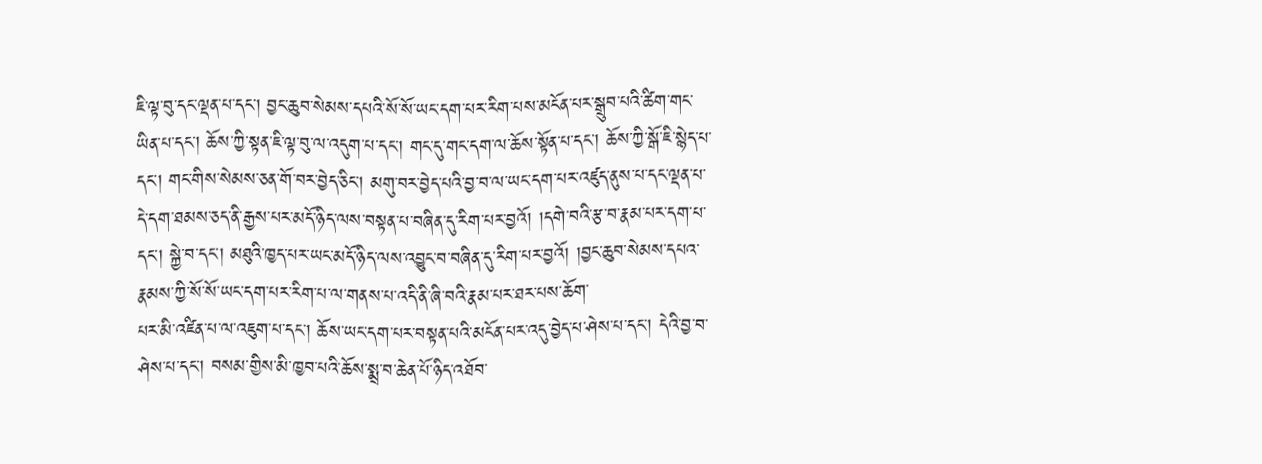ཇི་ལྟ་བུ་དང་ལྡན་པ་དང་། བྱང་ཆུབ་སེམས་དཔའི་སོ་སོ་ཡང་དག་པར་རིག་པས་མངོན་པར་སྒྲུབ་པའི་ཚིག་གང་ཡིན་པ་དང་། ཆོས་ཀྱི་སྟན་ཇི་ལྟ་བུ་ལ་འདུག་པ་དང་། གང་དུ་གང་དག་ལ་ཆོས་སྟོན་པ་དང་། ཆོས་ཀྱི་སྒོ་ཇི་སྙེད་པ་དང་། གང་གིས་སེམས་ཅན་གོ་བར་བྱེད་ཅིང་། མགུ་བར་བྱེད་པའི་བྱ་བ་ལ་ཡང་དག་པར་འཛུད་ནུས་པ་དང་ལྡན་པ་དེ་དག་ཐམས་ཅད་ནི་རྒྱས་པར་མདོ་ཉིད་ལས་བསྟན་པ་བཞིན་དུ་རིག་པར་བྱའོ། །དགེ་བའི་རྩ་བ་རྣམ་པར་དག་པ་དང་། སྐྱེ་བ་དང་། མཐུའི་ཁྱད་པར་ཡང་མདོ་ཉིད་ལས་འབྱུང་བ་བཞིན་དུ་རིག་པར་བྱའོ། །བྱང་ཆུབ་སེམས་དཔའ་རྣམས་ཀྱི་སོ་སོ་ཡང་དག་པར་རིག་པ་ལ་གནས་པ་འདི་ནི་ཞི་བའི་རྣམ་པར་ཐར་པས་ཆོག་
པར་མི་འཛིན་པ་ལ་འཇུག་པ་དང་། ཆོས་ཡང་དག་པར་བསྟན་པའི་མངོན་པར་འདུ་བྱེད་པ་ཤེས་པ་དང་། དེའི་བྱ་བ་ཤེས་པ་དང་། བསམ་གྱིས་མི་ཁྱབ་པའི་ཆོས་སྨྲ་བ་ཆེན་པོ་ཉིད་འཐོབ་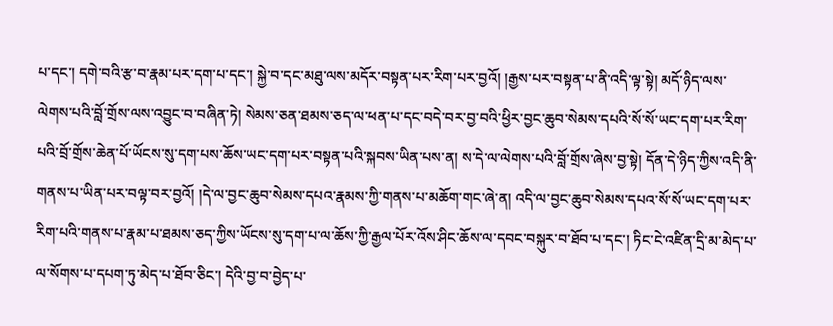པ་དང་། དགེ་བའི་རྩ་བ་རྣམ་པར་དག་པ་དང་། སྐྱེ་བ་དང་མཐུ་ལས་མདོར་བསྟན་པར་རིག་པར་བྱའོ། །རྒྱས་པར་བསྟན་པ་ནི་འདི་ལྟ་སྟེ། མདོ་ཉིད་ལས་ལེགས་པའི་བློ་གྲོས་ལས་འབྱུང་བ་བཞིན་ཏེ། སེམས་ཅན་ཐམས་ཅད་ལ་ཕན་པ་དང་བདེ་བར་བྱ་བའི་ཕྱིར་བྱང་ཆུབ་སེམས་དཔའི་སོ་སོ་ཡང་དག་པར་རིག་པའི་བྲོ་གྲོས་ཆེན་པོ་ཡོངས་སུ་དག་པས་ཆོས་ཡང་དག་པར་བསྟན་པའི་སྐབས་ཡིན་པས་ན། ས་དེ་ལ་ལེགས་པའི་བློ་གྲོས་ཞེས་བྱ་སྟེ། དོན་དེ་ཉིད་ཀྱིས་འདི་ནི་གནས་པ་ཡིན་པར་བལྟ་བར་བྱའོ། །དེ་ལ་བྱང་ཆུབ་སེམས་དཔའ་རྣམས་ཀྱི་གནས་པ་མཆོག་གང་ཞེ་ན། འདི་ལ་བྱང་ཆུབ་སེམས་དཔའ་སོ་སོ་ཡང་དག་པར་རིག་པའི་གནས་པ་རྣམ་པ་ཐམས་ཅད་ཀྱིས་ཡོངས་སུ་དག་པ་ལ་ཆོས་ཀྱི་རྒྱལ་པོར་འོས་ཤིང་ཆོས་ལ་དབང་བསྐུར་བ་ཐོབ་པ་དང་། ཏིང་ངེ་འཛིན་དྲི་མ་མེད་པ་ལ་སོགས་པ་དཔག་ཏུ་མེད་པ་ཐོབ་ཅིང་། དེའི་བྱ་བ་བྱེད་པ་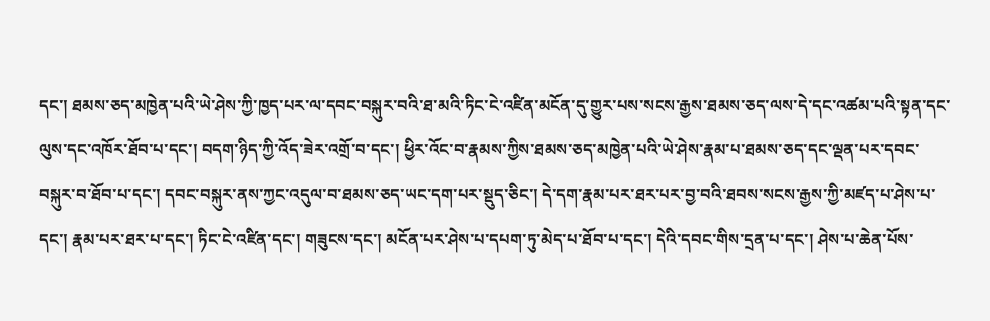དང་། ཐམས་ཅད་མཁྱེན་པའི་ཡེ་ཤེས་ཀྱི་ཁྱད་པར་ལ་དབང་བསྐུར་བའི་ཐ་མའི་ཏིང་ངེ་འཛིན་མངོན་དུ་གྱུར་པས་སངས་རྒྱས་ཐམས་ཅད་ལས་དེ་དང་འཚམ་པའི་སྟན་དང་ལུས་དང་འཁོར་ཐོབ་པ་དང་། བདག་ཉིད་ཀྱི་འོད་ཟེར་འགྲོ་བ་དང་། ཕྱིར་འོང་བ་རྣམས་ཀྱིས་ཐམས་ཅད་མཁྱེན་པའི་ཡེ་ཤེས་རྣམ་པ་ཐམས་ཅད་དང་ལྡན་པར་དབང་བསྐུར་བ་ཐོབ་པ་དང་། དབང་བསྐུར་ནས་ཀྱང་འདུལ་བ་ཐམས་ཅད་ཡང་དག་པར་སྡུད་ཅིང་། དེ་དག་རྣམ་པར་ཐར་པར་བྱ་བའི་ཐབས་སངས་རྒྱས་ཀྱི་མཛད་པ་ཤེས་པ་དང་། རྣམ་པར་ཐར་པ་དང་། ཏིང་ངེ་འཛིན་དང་། གཟུངས་དང་། མངོན་པར་ཤེས་པ་དཔག་ཏུ་མེད་པ་ཐོབ་པ་དང་། དེའི་དབང་གིས་དྲན་པ་དང་། ཤེས་པ་ཆེན་པོས་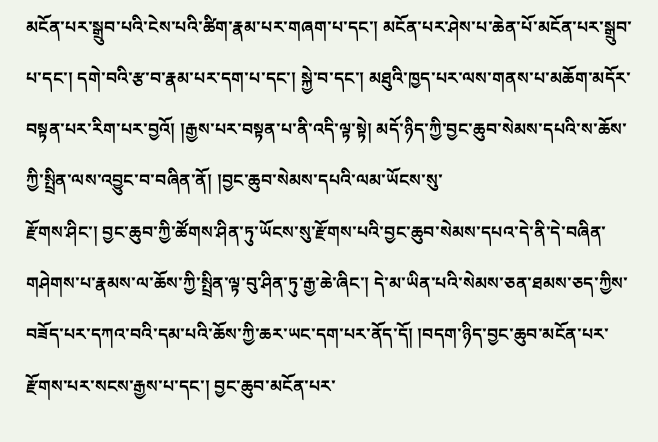མངོན་པར་སྒྲུབ་པའི་ངེས་པའི་ཚིག་རྣམ་པར་གཞག་པ་དང་། མངོན་པར་ཤེས་པ་ཆེན་པོ་མངོན་པར་སྒྲུབ་པ་དང་། དགེ་བའི་རྩ་བ་རྣམ་པར་དག་པ་དང་། སྐྱེ་བ་དང་། མཐུའི་ཁྱད་པར་ལས་གནས་པ་མཆོག་མདོར་བསྟན་པར་རིག་པར་བྱའོ། །རྒྱས་པར་བསྟན་པ་ནི་འདི་ལྟ་སྟེ། མདོ་ཉིད་ཀྱི་བྱང་ཆུབ་སེམས་དཔའི་ས་ཆོས་ཀྱི་སྤྲིན་ལས་འབྱུང་བ་བཞིན་ནོ། །བྱང་ཆུབ་སེམས་དཔའི་ལམ་ཡོངས་སུ་
རྫོགས་ཤིང་། བྱང་ཆུབ་ཀྱི་ཚོགས་ཤིན་ཏུ་ཡོངས་སུ་རྫོགས་པའི་བྱང་ཆུབ་སེམས་དཔའ་དེ་ནི་དེ་བཞིན་གཤེགས་པ་རྣམས་ལ་ཆོས་ཀྱི་སྤྲིན་ལྟ་བུ་ཤིན་ཏུ་རྒྱ་ཆེ་ཞིང་། དེ་མ་ཡིན་པའི་སེམས་ཅན་ཐམས་ཅད་ཀྱིས་བཟོད་པར་དཀའ་བའི་དམ་པའི་ཆོས་ཀྱི་ཆར་ཡང་དག་པར་ནོད་དོ། །བདག་ཉིད་བྱང་ཆུབ་མངོན་པར་རྫོགས་པར་སངས་རྒྱས་པ་དང་། བྱང་ཆུབ་མངོན་པར་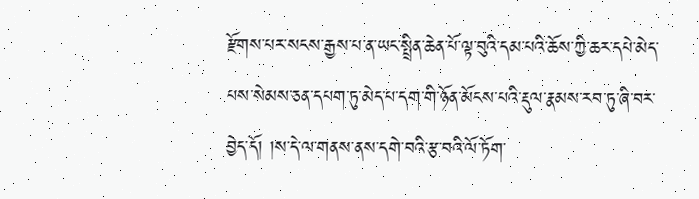རྫོགས་པར་སངས་རྒྱས་པ་ན་ཡང་སྤྲིན་ཆེན་པོ་ལྟ་བུའི་དམ་པའི་ཆོས་ཀྱི་ཆར་དཔེ་མེད་པས་སེམས་ཅན་དཔག་ཏུ་མེད་པ་དག་གི་ཉོན་མོངས་པའི་རྡུལ་རྣམས་རབ་ཏུ་ཞི་བར་བྱེད་དོ། །ས་དེ་ལ་གནས་ནས་དགེ་བའི་རྩ་བའི་ལོ་ཏོག་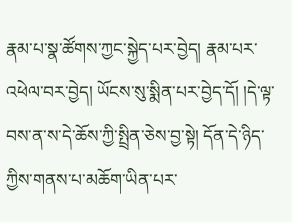རྣམ་པ་སྣ་ཚོགས་ཀྱང་སྐྱེད་པར་བྱེད། རྣམ་པར་འཕེལ་བར་བྱེད། ཡོངས་སུ་སྨིན་པར་བྱེད་དོ། །དེ་ལྟ་བས་ན་ས་དེ་ཆོས་ཀྱི་སྤྲིན་ཅེས་བྱ་སྟེ། དོན་དེ་ཉིད་ཀྱིས་གནས་པ་མཆོག་ཡིན་པར་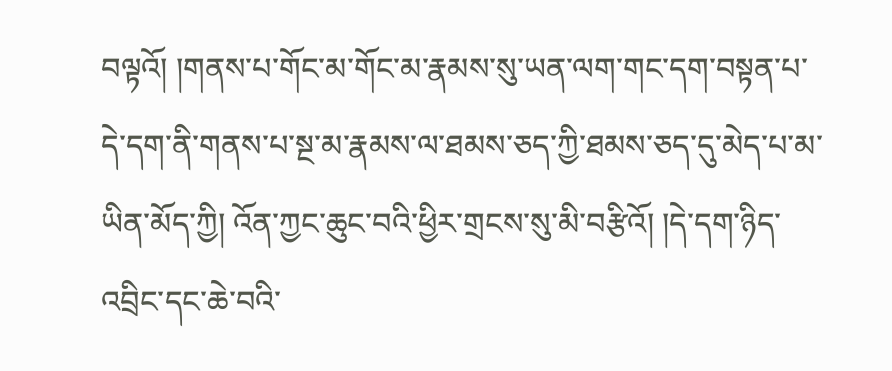བལྟའོ། །གནས་པ་གོང་མ་གོང་མ་རྣམས་སུ་ཡན་ལག་གང་དག་བསྟན་པ་དེ་དག་ནི་གནས་པ་སྔ་མ་རྣམས་ལ་ཐམས་ཅད་ཀྱི་ཐམས་ཅད་དུ་མེད་པ་མ་ཡིན་མོད་ཀྱི། འོན་ཀྱང་ཆུང་བའི་ཕྱིར་གྲངས་སུ་མི་བརྩིའོ། །དེ་དག་ཉིད་འབྲིང་དང་ཆེ་བའི་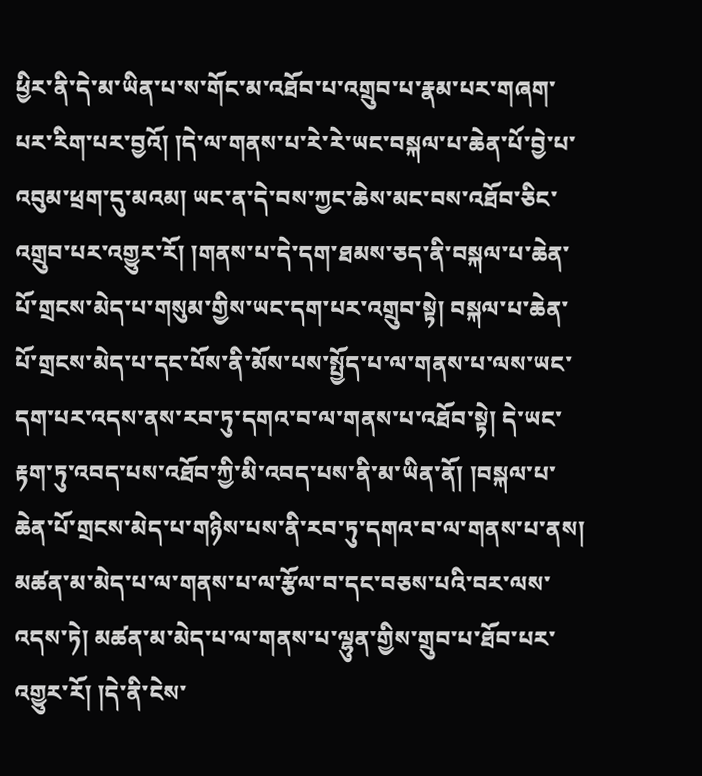ཕྱིར་ནི་དེ་མ་ཡིན་པ་ས་གོང་མ་འཐོབ་པ་འགྲུབ་པ་རྣམ་པར་གཞག་པར་རིག་པར་བྱའོ། །དེ་ལ་གནས་པ་རེ་རེ་ཡང་བསྐལ་པ་ཆེན་པོ་བྱེ་པ་འབུམ་ཕྲག་དུ་མའམ། ཡང་ན་དེ་བས་ཀྱང་ཆེས་མང་བས་འཐོབ་ཅིང་འགྲུབ་པར་འགྱུར་རོ། །གནས་པ་དེ་དག་ཐམས་ཅད་ནི་བསྐལ་པ་ཆེན་པོ་གྲངས་མེད་པ་གསུམ་གྱིས་ཡང་དག་པར་འགྲུབ་སྟེ། བསྐལ་པ་ཆེན་པོ་གྲངས་མེད་པ་དང་པོས་ནི་མོས་པས་སྤྱོད་པ་ལ་གནས་པ་ལས་ཡང་དག་པར་འདས་ནས་རབ་ཏུ་དགའ་བ་ལ་གནས་པ་འཐོབ་སྟེ། དེ་ཡང་རྟག་ཏུ་འབད་པས་འཐོབ་ཀྱི་མི་འབད་པས་ནི་མ་ཡིན་ནོ། །བསྐལ་པ་ཆེན་པོ་གྲངས་མེད་པ་གཉིས་པས་ནི་རབ་ཏུ་དགའ་བ་ལ་གནས་པ་ནས། མཚན་མ་མེད་པ་ལ་གནས་པ་ལ་རྩོལ་བ་དང་བཅས་པའི་བར་ལས་འདས་ཏེ། མཚན་མ་མེད་པ་ལ་གནས་པ་ལྷུན་གྱིས་གྲུབ་པ་ཐོབ་པར་འགྱུར་རོ། །དེ་ནི་ངེས་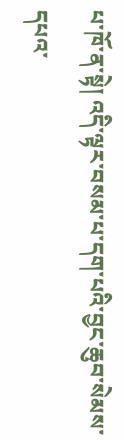པ་ཁོ་ན་སྟེ། འདི་ལྟར་བསམ་པ་དག་པའི་བྱང་ཆུབ་སེམས་དཔའ་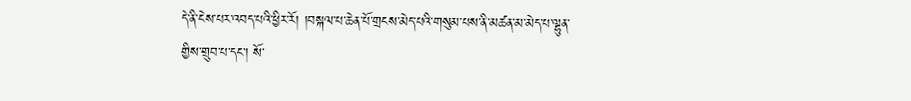དེ་ནི་ངེས་པར་འབད་པའི་ཕྱིར་རོ། །བསྐལ་པ་ཆེན་པོ་གྲངས་མེད་པའི་གསུམ་པས་ནི་མཚན་མ་མེད་པ་ལྷུན་གྱིས་གྲུབ་པ་དང་། སོ་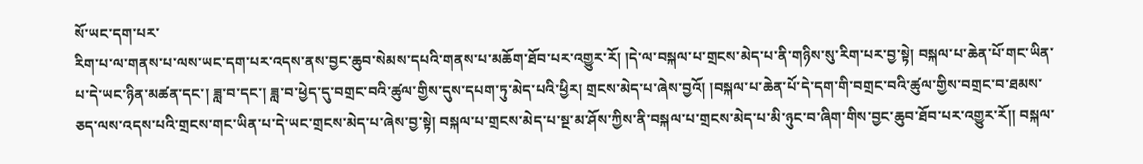སོ་ཡང་དག་པར་
རིག་པ་ལ་གནས་པ་ལས་ཡང་དག་པར་འདས་ནས་བྱང་ཆུབ་སེམས་དཔའི་གནས་པ་མཆོག་ཐོབ་པར་འགྱུར་རོ། །དེ་ལ་བསྐལ་པ་གྲངས་མེད་པ་ནི་གཉིས་སུ་རིག་པར་བྱ་སྟེ། བསྐལ་པ་ཆེན་པོ་གང་ཡིན་པ་དེ་ཡང་ཉིན་མཚན་དང་། ཟླ་བ་དང་། ཟླ་བ་ཕྱེད་དུ་བགྲང་བའི་ཚུལ་གྱིས་དུས་དཔག་ཏུ་མེད་པའི་ཕྱིར། གྲངས་མེད་པ་ཞེས་བྱའོ། །བསྐལ་པ་ཆེན་པོ་དེ་དག་གི་བགྲང་བའི་ཚུལ་གྱིས་བགྲང་བ་ཐམས་ཅད་ལས་འདས་པའི་གྲངས་གང་ཡིན་པ་དེ་ཡང་གྲངས་མེད་པ་ཞེས་བྱ་སྟེ། བསྐལ་པ་གྲངས་མེད་པ་སྔ་མ་ཤོས་ཀྱིས་ནི་བསྐལ་པ་གྲངས་མེད་པ་མི་ཉུང་བ་ཞིག་གིས་བྱང་ཆུབ་ཐོབ་པར་འགྱུར་རོ།། བསྐལ་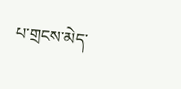པ་གྲངས་མེད་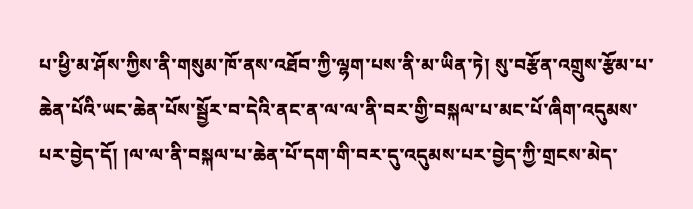པ་ཕྱི་མ་ཤོས་ཀྱིས་ནི་གསུམ་ཁོ་ནས་འཐོབ་ཀྱི་ལྷག་པས་ནི་མ་ཡིན་ཏེ། སུ་བརྩོན་འགྲུས་རྩོམ་པ་ཆེན་པོའི་ཡང་ཆེན་པོས་སྦྱོར་བ་དེའི་ནང་ན་ལ་ལ་ནི་བར་གྱི་བསྐལ་པ་མང་པོ་ཞིག་འདུམས་པར་བྱེད་དོ། །ལ་ལ་ནི་བསྐལ་པ་ཆེན་པོ་དག་གི་བར་དུ་འདུམས་པར་བྱེད་ཀྱི་གྲངས་མེད་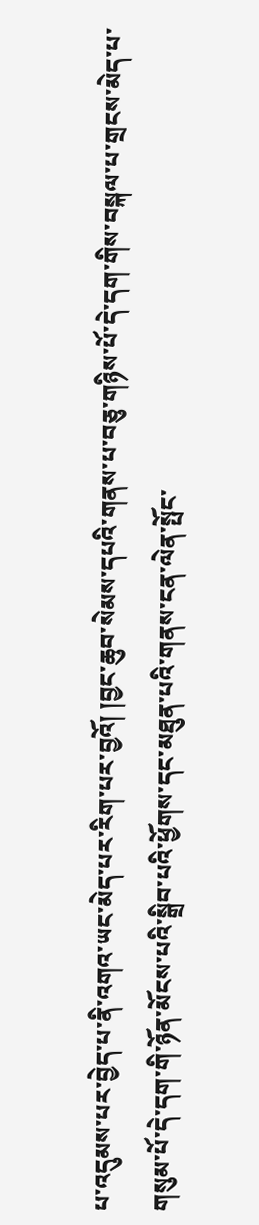པ་འདུམས་པར་བྱེད་པ་ནི་འགའ་ཡང་མེད་པར་རིག་པར་བྱའོ། །བྱང་ཆུབ་སེམས་དཔའི་གནས་པ་བཅུ་གཉིས་པོ་དེ་དག་གིས་བསྐལ་པ་གྲངས་མེད་པ་གསུམ་པོ་དེ་དག་གི་ཉོན་མོངས་པའི་སྒྲིབ་པའི་ཕྱོགས་དང་མཐུན་པའི་གནས་ངན་ལེན་སྤོང་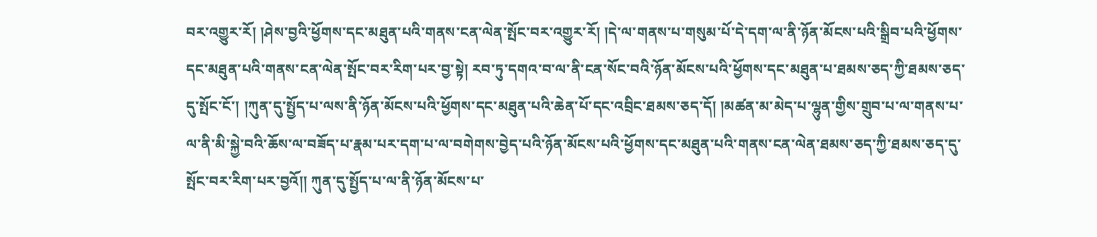བར་འགྱུར་རོ། །ཤེས་བྱའི་ཕྱོགས་དང་མཐུན་པའི་གནས་ངན་ལེན་སྤོང་བར་འགྱུར་རོ། །དེ་ལ་གནས་པ་གསུམ་པོ་དེ་དག་ལ་ནི་ཉོན་མོངས་པའི་སྒྲིབ་པའི་ཕྱོགས་དང་མཐུན་པའི་གནས་ངན་ལེན་སྤོང་བར་རིག་པར་བྱ་སྟེ། རབ་ཏུ་དགའ་བ་ལ་ནི་ངན་སོང་བའི་ཉོན་མོངས་པའི་ཕྱོགས་དང་མཐུན་པ་ཐམས་ཅད་ཀྱི་ཐམས་ཅད་དུ་སྤོང་ངོ་། །ཀུན་དུ་སྤྱོད་པ་ལས་ནི་ཉོན་མོངས་པའི་ཕྱོགས་དང་མཐུན་པའི་ཆེན་པོ་དང་འབྲིང་ཐམས་ཅད་དོ། །མཚན་མ་མེད་པ་ལྷུན་གྱིས་གྲུབ་པ་ལ་གནས་པ་ལ་ནི་མི་སྐྱེ་བའི་ཆོས་ལ་བཟོད་པ་རྣམ་པར་དག་པ་ལ་བགེགས་བྱེད་པའི་ཉོན་མོངས་པའི་ཕྱོགས་དང་མཐུན་པའི་གནས་ངན་ལེན་ཐམས་ཅད་ཀྱི་ཐམས་ཅད་དུ་སྤོང་བར་རིག་པར་བྱའོ།། ཀུན་དུ་སྤྱོད་པ་ལ་ནི་ཉོན་མོངས་པ་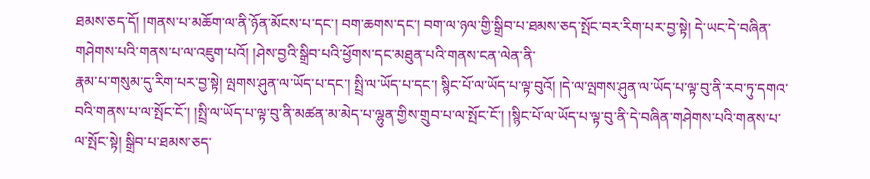ཐམས་ཅད་དོ། །གནས་པ་མཆོག་ལ་ནི་ཉོན་མོངས་པ་དང་། བག་ཆགས་དང་། བག་ལ་ཉལ་གྱི་སྒྲིབ་པ་ཐམས་ཅད་སྤོང་བར་རིག་པར་བྱ་སྟེ། དེ་ཡང་དེ་བཞིན་གཤེགས་པའི་གནས་པ་ལ་འཇུག་པའོ། །ཤེས་བྱའི་སྒྲིབ་པའི་ཕྱོགས་དང་མཐུན་པའི་གནས་ངན་ལེན་ནི་
རྣམ་པ་གསུམ་དུ་རིག་པར་བྱ་སྟེ། ལྤགས་ཤུན་ལ་ཡོད་པ་དང་། སྤྲི་ལ་ཡོད་པ་དང་། སྙིང་པོ་ལ་ཡོད་པ་ལྟ་བུའོ། །དེ་ལ་ལྤགས་ཤུན་ལ་ཡོད་པ་ལྟ་བུ་ནི་རབ་ཏུ་དགའ་བའི་གནས་པ་ལ་སྤོང་ངོ་། །སྤྲི་ལ་ཡོད་པ་ལྟ་བུ་ནི་མཚན་མ་མེད་པ་ལྷུན་གྱིས་གྲུབ་པ་ལ་སྤོང་ངོ་། །སྙིང་པོ་ལ་ཡོད་པ་ལྟ་བུ་ནི་དེ་བཞིན་གཤེགས་པའི་གནས་པ་ལ་སྤོང་སྟེ། སྒྲིབ་པ་ཐམས་ཅད་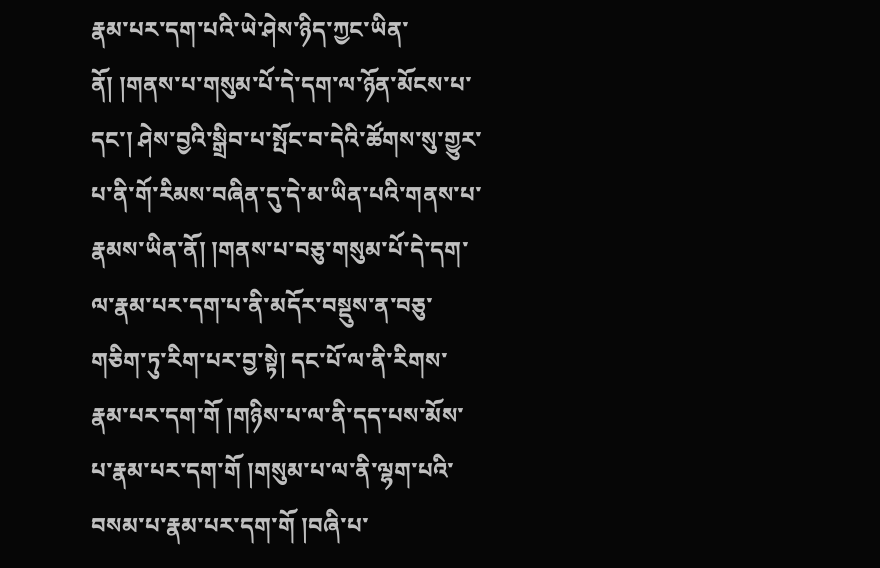རྣམ་པར་དག་པའི་ཡེ་ཤེས་ཉིད་ཀྱང་ཡིན་ནོ། །གནས་པ་གསུམ་པོ་དེ་དག་ལ་ཉོན་མོངས་པ་དང་། ཤེས་བྱའི་སྒྲིབ་པ་སྤོང་བ་དེའི་ཚོགས་སུ་གྱུར་པ་ནི་གོ་རིམས་བཞིན་དུ་དེ་མ་ཡིན་པའི་གནས་པ་རྣམས་ཡིན་ནོ། །གནས་པ་བཅུ་གསུམ་པོ་དེ་དག་ལ་རྣམ་པར་དག་པ་ནི་མདོར་བསྡུས་ན་བཅུ་གཅིག་ཏུ་རིག་པར་བྱ་སྟེ། དང་པོ་ལ་ནི་རིགས་རྣམ་པར་དག་གོ །གཉིས་པ་ལ་ནི་དད་པས་མོས་པ་རྣམ་པར་དག་གོ །གསུམ་པ་ལ་ནི་ལྷག་པའི་བསམ་པ་རྣམ་པར་དག་གོ །བཞི་པ་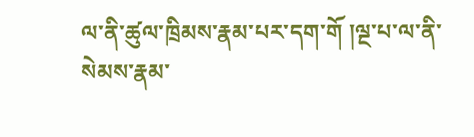ལ་ནི་ཚུལ་ཁྲིམས་རྣམ་པར་དག་གོ །ལྔ་པ་ལ་ནི་སེམས་རྣམ་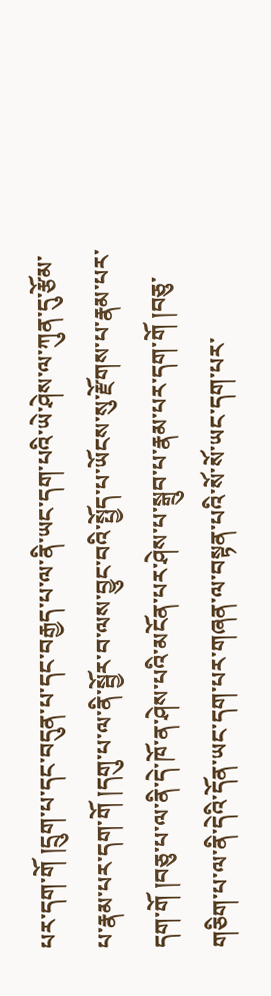པར་དག་གོ །དྲུག་པ་དང་བདུན་པ་དང་བརྒྱད་པ་ལ་ནི་ཡང་དག་པའི་ཡེ་ཤེས་ལ་ཀུན་དུ་རྩོམ་པ་རྣམ་པར་དག་གོ །དགུ་པ་ལ་ནི་སྦྱོར་བ་ལས་བྱུང་བའི་སྤྱོད་པ་ཡོངས་སུ་རྫོགས་པ་རྣམ་པར་དག་གོ །བཅུ་པ་ལ་ནི་དེ་ཁོ་ན་ཤེས་པའི་མངོན་པར་ཤེས་པ་སྒྲུབ་པ་རྣམ་པར་དག་གོ །བཅུ་གཅིག་པ་ལ་ནི་དེའི་དོན་ཡང་དག་པར་གཞན་ལ་བསྟན་པའི་སོ་སོ་ཡང་དག་པར་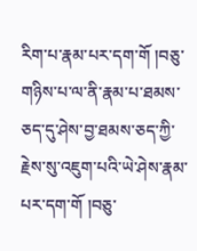རིག་པ་རྣམ་པར་དག་གོ །བཅུ་གཉིས་པ་ལ་ནི་རྣམ་པ་ཐམས་ཅད་དུ་ཤེས་བྱ་ཐམས་ཅད་ཀྱི་རྗེས་སུ་འཇུག་པའི་ཡེ་ཤེས་རྣམ་པར་དག་གོ །བཅུ་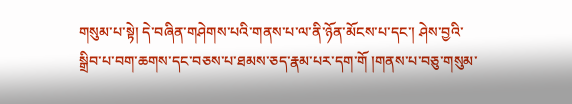གསུམ་པ་སྟེ། དེ་བཞིན་གཤེགས་པའི་གནས་པ་ལ་ནི་ཉོན་མོངས་པ་དང་། ཤེས་བྱའི་སྒྲིབ་པ་བག་ཆགས་དང་བཅས་པ་ཐམས་ཅད་རྣམ་པར་དག་གོ །གནས་པ་བཅུ་གསུམ་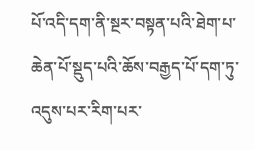པོ་འདི་དག་ནི་སྔར་བསྟན་པའི་ཐེག་པ་ཆེན་པོ་སྡུད་པའི་ཆོས་བརྒྱད་པོ་དག་ཏུ་འདུས་པར་རིག་པར་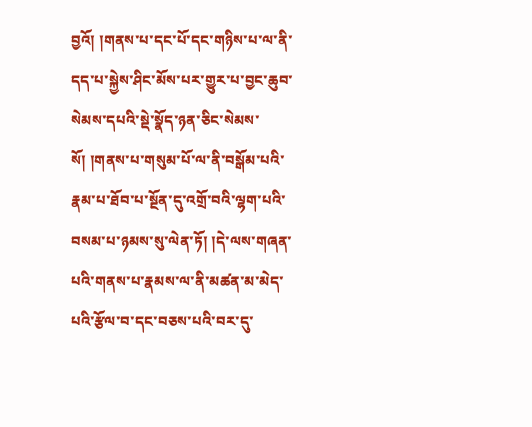བྱའོ། །གནས་པ་དང་པོ་དང་གཉིས་པ་ལ་ནི་དད་པ་སྐྱེས་ཤིང་མོས་པར་གྱུར་པ་བྱང་ཆུབ་སེམས་དཔའི་སྡེ་སྣོད་ཉན་ཅིང་སེམས་སོ། །གནས་པ་གསུམ་པོ་ལ་ནི་བསྒོམ་པའི་རྣམ་པ་ཐོབ་པ་སྔོན་དུ་འགྲོ་བའི་ལྷག་པའི་བསམ་པ་ཉམས་སུ་ལེན་ཏོ། །དེ་ལས་གཞན་པའི་གནས་པ་རྣམས་ལ་ནི་མཚན་མ་མེད་པའི་རྩོལ་བ་དང་བཅས་པའི་བར་དུ་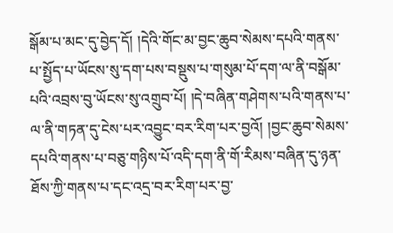སྒོམ་པ་མང་དུ་བྱེད་དོ། །དེའི་གོང་མ་བྱང་ཆུབ་སེམས་དཔའི་གནས་
པ་སྤྱོད་པ་ཡོངས་སུ་དག་པས་བསྡུས་པ་གསུམ་པོ་དག་ལ་ནི་བསྒོམ་པའི་འབྲས་བུ་ཡོངས་སུ་འགྲུབ་པོ། །དེ་བཞིན་གཤེགས་པའི་གནས་པ་ལ་ནི་གཏན་དུ་ངེས་པར་འབྱུང་བར་རིག་པར་བྱའོ། །བྱང་ཆུབ་སེམས་དཔའི་གནས་པ་བཅུ་གཉིས་པོ་འདི་དག་ནི་གོ་རིམས་བཞིན་དུ་ཉན་ཐོས་ཀྱི་གནས་པ་དང་འདྲ་བར་རིག་པར་བྱ་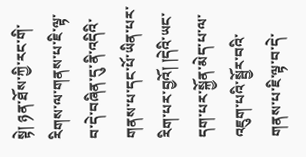སྟེ། ཉན་ཐོས་ཀྱི་རང་གི་རིགས་ལ་གནས་པ་ཇི་ལྟ་བ་དེ་བཞིན་དུ་ནི་འདིའི་གནས་པ་དང་པོ་ཡིན་པར་རིག་པར་བྱའོ། །དེའི་ཡང་དག་པར་སྐྱོན་མེད་པ་ལ་འཇུག་པའི་སྦྱོར་བའི་གནས་པ་ཇི་ལྟ་བ་དེ་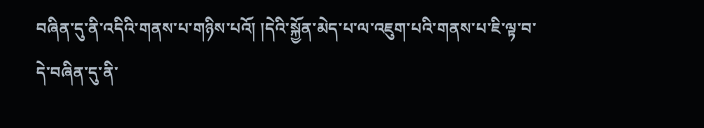བཞིན་དུ་ནི་འདིའི་གནས་པ་གཉིས་པའོ། །དེའི་སྐྱོན་མེད་པ་ལ་འཇུག་པའི་གནས་པ་ཇི་ལྟ་བ་དེ་བཞིན་དུ་ནི་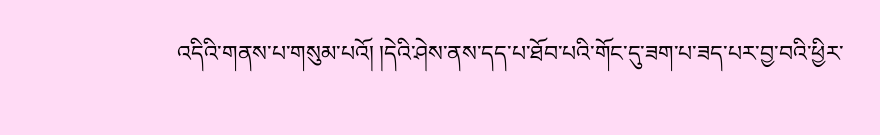འདིའི་གནས་པ་གསུམ་པའོ། །དེའི་ཤེས་ནས་དད་པ་ཐོབ་པའི་གོང་དུ་ཟག་པ་ཟད་པར་བྱ་བའི་ཕྱིར་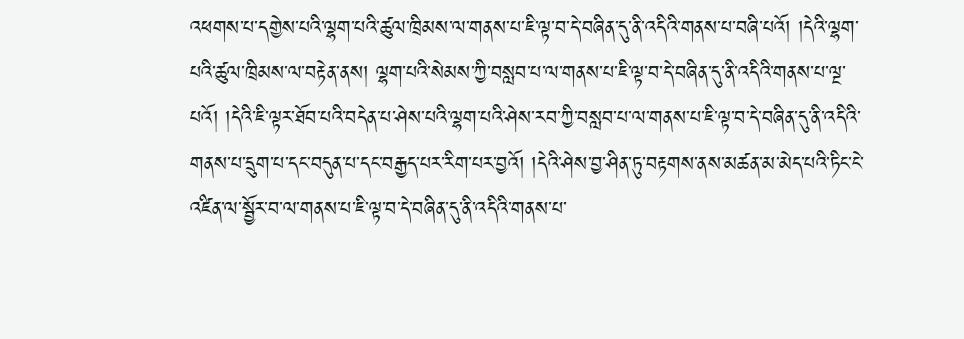འཕགས་པ་དགྱེས་པའི་ལྷག་པའི་ཚུལ་ཁྲིམས་ལ་གནས་པ་ཇི་ལྟ་བ་དེ་བཞིན་དུ་ནི་འདིའི་གནས་པ་བཞི་པའོ། །དེའི་ལྷག་པའི་ཚུལ་ཁྲིམས་ལ་བརྟེན་ནས། ལྷག་པའི་སེམས་ཀྱི་བསླབ་པ་ལ་གནས་པ་ཇི་ལྟ་བ་དེ་བཞིན་དུ་ནི་འདིའི་གནས་པ་ལྔ་པའོ། །དེའི་ཇི་ལྟར་ཐོབ་པའི་བདེན་པ་ཤེས་པའི་ལྷག་པའི་ཤེས་རབ་ཀྱི་བསླབ་པ་ལ་གནས་པ་ཇི་ལྟ་བ་དེ་བཞིན་དུ་ནི་འདིའི་གནས་པ་དྲུག་པ་དང་བདུན་པ་དང་བརྒྱད་པར་རིག་པར་བྱའོ། །དེའི་ཤེས་བྱ་ཤིན་ཏུ་བརྟགས་ནས་མཚན་མ་མེད་པའི་ཏིང་ངེ་འཛིན་ལ་སྦྱོར་བ་ལ་གནས་པ་ཇི་ལྟ་བ་དེ་བཞིན་དུ་ནི་འདིའི་གནས་པ་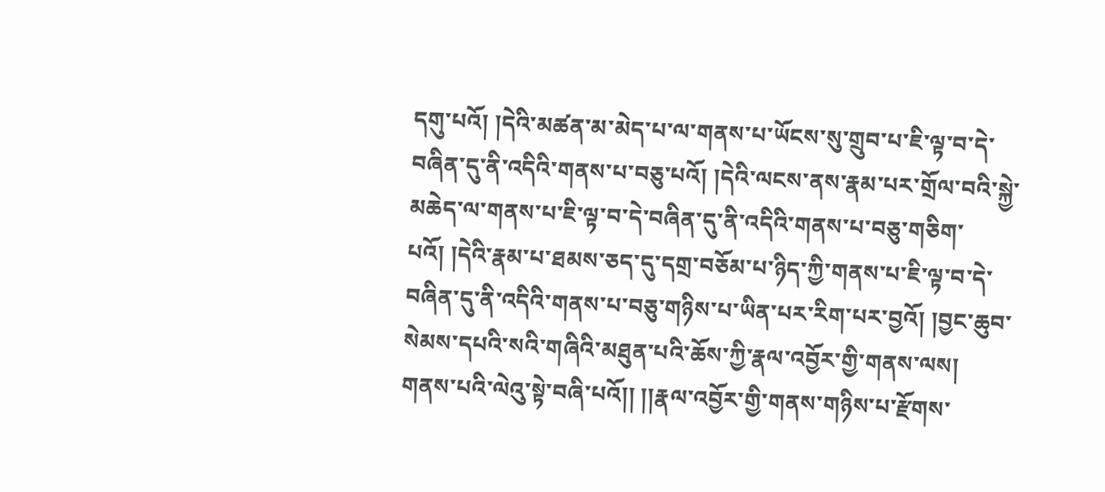དགུ་པའོ། །དེའི་མཚན་མ་མེད་པ་ལ་གནས་པ་ཡོངས་སུ་གྲུབ་པ་ཇི་ལྟ་བ་དེ་བཞིན་དུ་ནི་འདིའི་གནས་པ་བཅུ་པའོ། །དེའི་ལངས་ནས་རྣམ་པར་གྲོལ་བའི་སྐྱེ་མཆེད་ལ་གནས་པ་ཇི་ལྟ་བ་དེ་བཞིན་དུ་ནི་འདིའི་གནས་པ་བཅུ་གཅིག་པའོ། །དེའི་རྣམ་པ་ཐམས་ཅད་དུ་དགྲ་བཅོམ་པ་ཉིད་ཀྱི་གནས་པ་ཇི་ལྟ་བ་དེ་བཞིན་དུ་ནི་འདིའི་གནས་པ་བཅུ་གཉིས་པ་ཡིན་པར་རིག་པར་བྱའོ། །བྱང་ཆུབ་སེམས་དཔའི་སའི་གཞིའི་མཐུན་པའི་ཆོས་ཀྱི་རྣལ་འབྱོར་གྱི་གནས་ལས། གནས་པའི་ལེའུ་སྟེ་བཞི་པའོ།། །།རྣལ་འབྱོར་གྱི་གནས་གཉིས་པ་རྫོགས་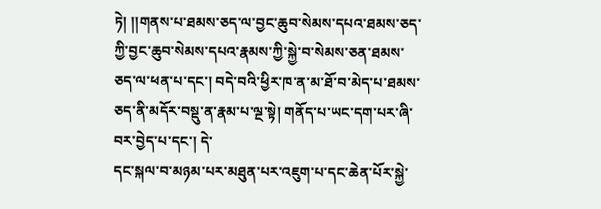ཏེ། །།གནས་པ་ཐམས་ཅད་ལ་བྱང་ཆུབ་སེམས་དཔའ་ཐམས་ཅད་ཀྱི་བྱང་ཆུབ་སེམས་དཔའ་རྣམས་ཀྱི་སྐྱེ་བ་སེམས་ཅན་ཐམས་ཅད་ལ་ཕན་པ་དང་། བདེ་བའི་ཕྱིར་ཁ་ན་མ་ཐོ་བ་མེད་པ་ཐམས་ཅད་ནི་མདོར་བསྡུ་ན་རྣམ་པ་ལྔ་སྟེ། གནོད་པ་ཡང་དག་པར་ཞི་བར་བྱེད་པ་དང་། དེ་
དང་སྐལ་བ་མཉམ་པར་མཐུན་པར་འཇུག་པ་དང་ཆེན་པོར་སྐྱེ་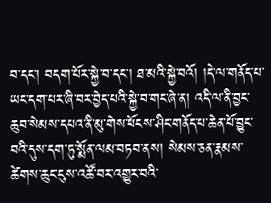བ་དང་། བདག་པོར་སྐྱེ་བ་དང་། ཐ་མའི་སྐྱེ་བའོ། །དེ་ལ་གནོད་པ་ཡང་དག་པར་ཞི་བར་བྱེད་པའི་སྐྱེ་བ་གང་ཞེ་ན། འདི་ལ་ནི་བྱང་ཆུབ་སེམས་དཔའ་ནི་མུ་གེས་ཕོངས་ཤིང་གནོད་པ་ཆེན་པོ་བྱུང་བའི་དུས་དག་ཏུ་སྨོན་ལམ་བཏབ་ནས། སེམས་ཅན་རྣམས་ཚེགས་ཆུང་ངུས་འཚོ་བར་འགྱུར་བའི་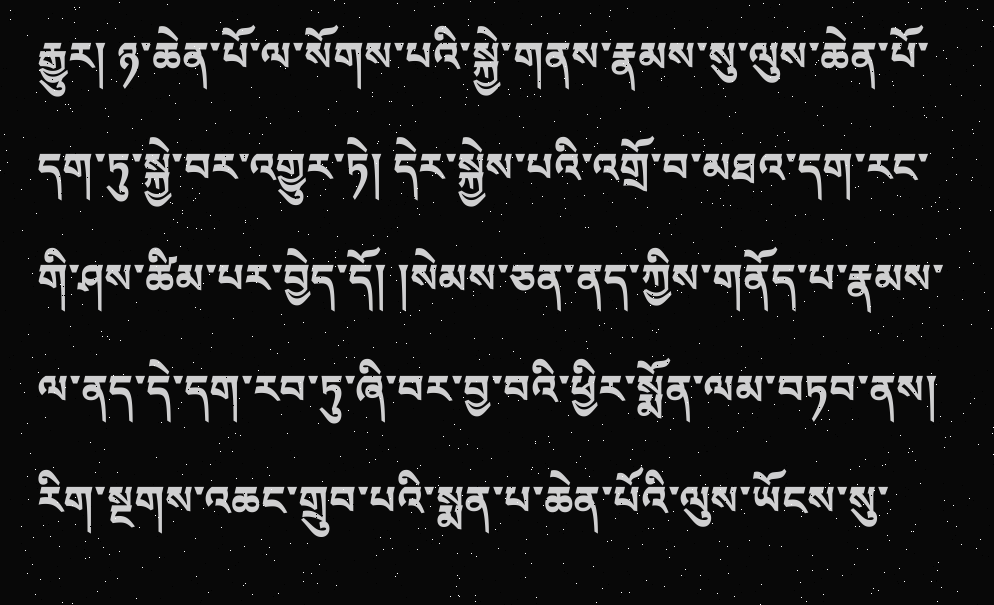རྒྱུར། ཉ་ཆེན་པོ་ལ་སོགས་པའི་སྐྱེ་གནས་རྣམས་སུ་ལུས་ཆེན་པོ་དག་ཏུ་སྐྱེ་བར་འགྱུར་ཏེ། དེར་སྐྱེས་པའི་འགྲོ་བ་མཐའ་དག་རང་གི་ཤས་ཚིམ་པར་བྱེད་དོ། །སེམས་ཅན་ནད་ཀྱིས་གནོད་པ་རྣམས་ལ་ནད་དེ་དག་རབ་ཏུ་ཞི་བར་བྱ་བའི་ཕྱིར་སྨོན་ལམ་བཏབ་ནས། རིག་སྔགས་འཆང་གྲུབ་པའི་སྨན་པ་ཆེན་པོའི་ལུས་ཡོངས་སུ་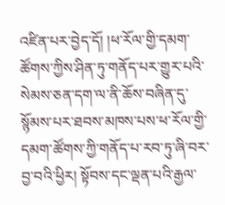འཛིན་པར་བྱེད་དོ། །ཕ་རོལ་གྱི་དམག་ཚོགས་ཀྱིས་ཤིན་ཏུ་གནོད་པར་གྱུར་པའི་སེམས་ཅན་དག་ལ་ནི་ཆོས་བཞིན་དུ་སྙོམས་པར་ཐབས་མཁས་པས་ཕ་རོལ་གྱི་དམག་ཚོགས་ཀྱི་གནོད་པ་རབ་ཏུ་ཞི་བར་བྱ་བའི་ཕྱིར། སྟོབས་དང་ལྡན་པའི་རྒྱལ་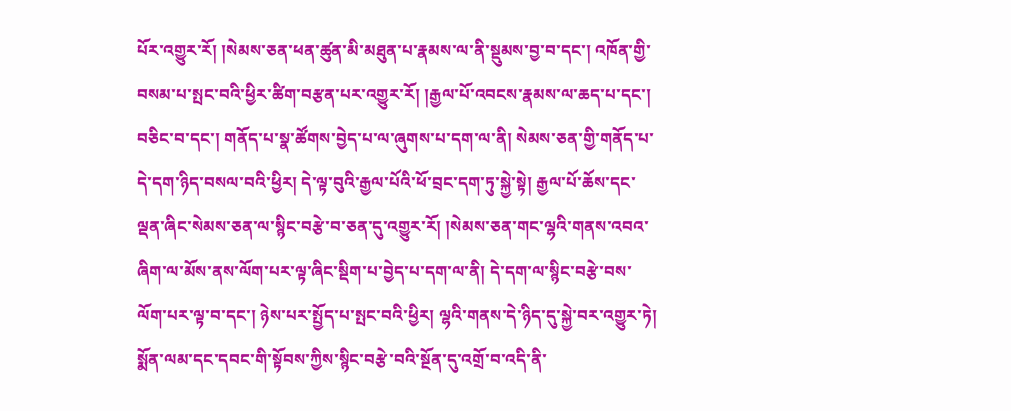པོར་འགྱུར་རོ། །སེམས་ཅན་ཕན་ཚུན་མི་མཐུན་པ་རྣམས་ལ་ནི་སྡུམས་བྱ་བ་དང་། འཁོན་གྱི་བསམ་པ་སྤང་བའི་ཕྱིར་ཚིག་བརྩན་པར་འགྱུར་རོ། །རྒྱལ་པོ་འབངས་རྣམས་ལ་ཆད་པ་དང་། བཅིང་བ་དང་། གནོད་པ་སྣ་ཚོགས་བྱེད་པ་ལ་ཞུགས་པ་དག་ལ་ནི། སེམས་ཅན་གྱི་གནོད་པ་དེ་དག་ཉིད་བསལ་བའི་ཕྱིར། དེ་ལྟ་བུའི་རྒྱལ་པོའི་ཕོ་བྲང་དག་ཏུ་སྐྱེ་སྟེ། རྒྱལ་པོ་ཆོས་དང་ལྡན་ཞིང་སེམས་ཅན་ལ་སྙིང་བརྩེ་བ་ཅན་དུ་འགྱུར་རོ། །སེམས་ཅན་གང་ལྷའི་གནས་འབའ་ཞིག་ལ་མོས་ནས་ལོག་པར་ལྟ་ཞིང་སྡིག་པ་བྱེད་པ་དག་ལ་ནི། དེ་དག་ལ་སྙིང་བརྩེ་བས་ལོག་པར་ལྟ་བ་དང་། ཉེས་པར་སྤྱོད་པ་སྤང་བའི་ཕྱིར། ལྷའི་གནས་དེ་ཉིད་དུ་སྐྱེ་བར་འགྱུར་ཏེ། སྨོན་ལམ་དང་དབང་གི་སྟོབས་ཀྱིས་སྙིང་བརྩེ་བའི་སྔོན་དུ་འགྲོ་བ་འདི་ནི་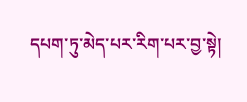དཔག་ཏུ་མེད་པར་རིག་པར་བྱ་སྟེ།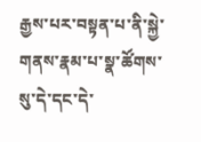རྒྱས་པར་བསྟན་པ་ནི་སྐྱེ་གནས་རྣམ་པ་སྣ་ཚོགས་སུ་དེ་དང་དེ་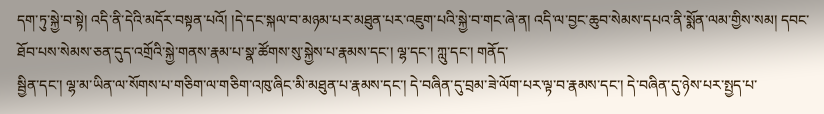དག་ཏུ་སྐྱེ་བ་སྟེ། འདི་ནི་དེའི་མདོར་བསྟན་པའོ། །དེ་དང་སྐལ་བ་མཉམ་པར་མཐུན་པར་འཇུག་པའི་སྐྱེ་བ་གང་ཞེ་ན། འདི་ལ་བྱང་ཆུབ་སེམས་དཔའ་ནི་སྨོན་ལམ་གྱིས་སམ། དབང་ཐོབ་པས་སེམས་ཅན་དུད་འགྲོའི་སྐྱེ་གནས་རྣམ་པ་སྣ་ཚོགས་སུ་སྐྱེས་པ་རྣམས་དང་། ལྷ་དང་། ཀླུ་དང་། གནོད་
སྦྱིན་དང་། ལྷ་མ་ཡིན་ལ་སོགས་པ་གཅིག་ལ་གཅིག་འཁུ་ཞིང་མི་མཐུན་པ་རྣམས་དང་། དེ་བཞིན་དུ་བྲམ་ཟེ་ལོག་པར་ལྟ་བ་རྣམས་དང་། དེ་བཞིན་དུ་ཉེས་པར་སྤྱད་པ་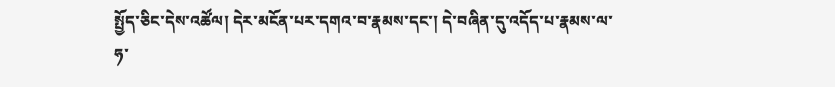སྤྱོད་ཅིང་དེས་འཚོལ། དེར་མངོན་པར་དགའ་བ་རྣམས་དང་། དེ་བཞིན་དུ་འདོད་པ་རྣམས་ལ་ཧ་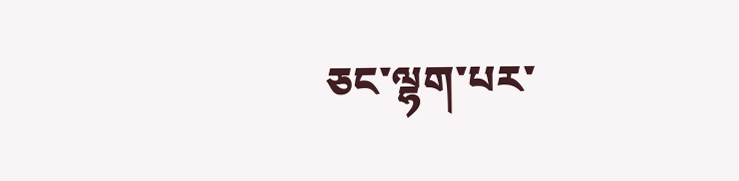ཅང་ལྷག་པར་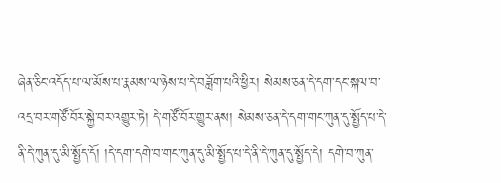ཞེན་ཅིང་འདོད་པ་ལ་མོས་པ་རྣམས་ལ་ཉེས་པ་དེ་བཟློག་པའི་ཕྱིར། སེམས་ཅན་དེ་དག་དང་སྐལ་བ་འདྲ་བར་གཙོ་བོར་སྐྱེ་བར་འགྱུར་ཏེ། དེ་གཙོ་བོར་གྱུར་ནས། སེམས་ཅན་དེ་དག་གང་ཀུན་དུ་སྤྱོད་པ་དེ་ནི་དེ་ཀུན་དུ་མི་སྤྱོད་དོ། །དེ་དག་དགེ་བ་གང་ཀུན་དུ་མི་སྤྱོད་པ་དེ་ནི་དེ་ཀུན་དུ་སྤྱོད་དེ། དགེ་བ་ཀུན་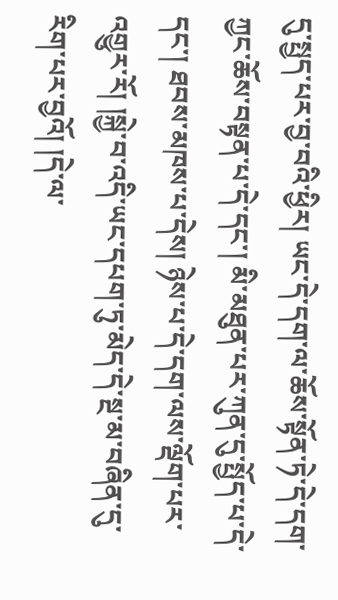དུ་སྤྱད་པར་བྱ་བའི་ཕྱིར། ཡང་དེ་དག་ལ་ཆོས་སྟོན་ཏེ་དེ་དག་ཀྱང་ཆོས་བསྟན་པ་དེ་དང་། མི་མཐུན་པར་ཀུན་དུ་སྤྱོད་པ་དེ་དང་། ཐབས་མཁས་པ་དེས། ཉེས་པ་དེ་དག་ལས་ལྡོག་པར་འགྱུར་རོ། །སྐྱེ་བ་འདི་ཡང་དཔག་ཏུ་མེད་དེ་སྔ་མ་བཞིན་དུ་རིག་པར་བྱའོ། །དེ་ལ་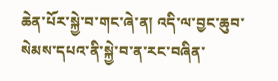ཆེན་པོར་སྐྱེ་བ་གང་ཞེ་ན། འདི་ལ་བྱང་ཆུབ་སེམས་དཔའ་ནི་སྐྱེ་བ་ན་རང་བཞིན་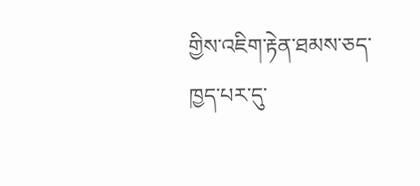གྱིས་འཇིག་རྟེན་ཐམས་ཅད་ཁྱད་པར་དུ་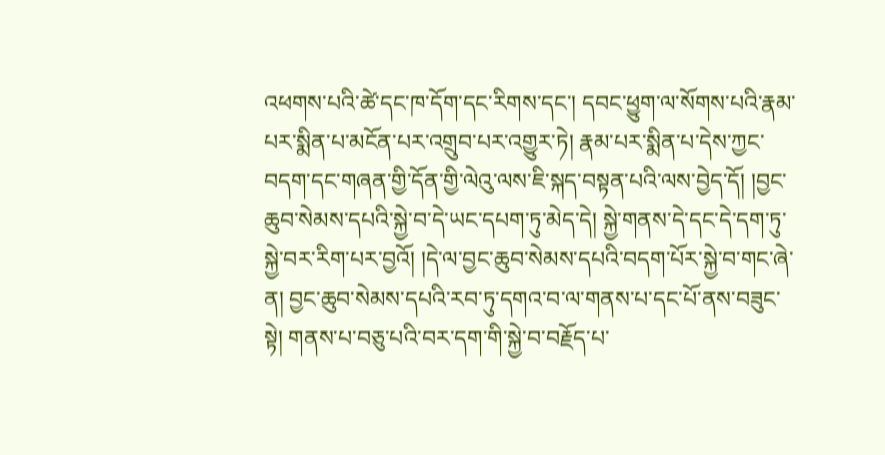འཕགས་པའི་ཚེ་དང་ཁ་དོག་དང་རིགས་དང་། དབང་ཕྱུག་ལ་སོགས་པའི་རྣམ་པར་སྨིན་པ་མངོན་པར་འགྲུབ་པར་འགྱུར་ཏེ། རྣམ་པར་སྨིན་པ་དེས་ཀྱང་བདག་དང་གཞན་གྱི་དོན་གྱི་ལེའུ་ལས་ཇི་སྐད་བསྟན་པའི་ལས་བྱེད་དོ། །བྱང་ཆུབ་སེམས་དཔའི་སྐྱེ་བ་དེ་ཡང་དཔག་ཏུ་མེད་དེ། སྐྱེ་གནས་དེ་དང་དེ་དག་ཏུ་སྐྱེ་བར་རིག་པར་བྱའོ། །དེ་ལ་བྱང་ཆུབ་སེམས་དཔའི་བདག་པོར་སྐྱེ་བ་གང་ཞེ་ན། བྱང་ཆུབ་སེམས་དཔའི་རབ་ཏུ་དགའ་བ་ལ་གནས་པ་དང་པོ་ནས་བཟུང་སྟེ། གནས་པ་བཅུ་པའི་བར་དག་གི་སྐྱེ་བ་བརྗོད་པ་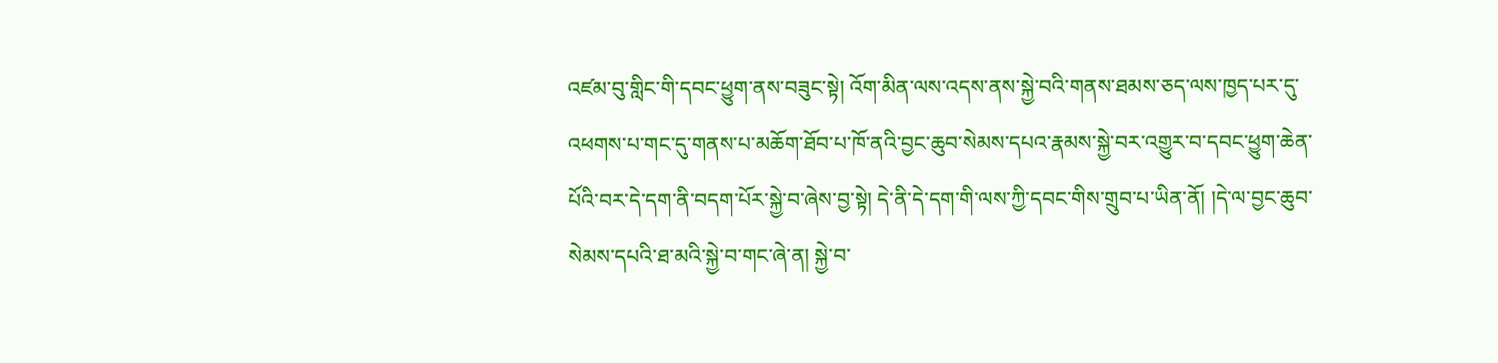འཛམ་བུ་གླིང་གི་དབང་ཕྱུག་ནས་བཟུང་སྟེ། འོག་མིན་ལས་འདས་ནས་སྐྱེ་བའི་གནས་ཐམས་ཅད་ལས་ཁྱད་པར་དུ་འཕགས་པ་གང་དུ་གནས་པ་མཆོག་ཐོབ་པ་ཁོ་ནའི་བྱང་ཆུབ་སེམས་དཔའ་རྣམས་སྐྱེ་བར་འགྱུར་བ་དབང་ཕྱུག་ཆེན་པོའི་བར་དེ་དག་ནི་བདག་པོར་སྐྱེ་བ་ཞེས་བྱ་སྟེ། དེ་ནི་དེ་དག་གི་ལས་ཀྱི་དབང་གིས་གྲུབ་པ་ཡིན་ནོ། །དེ་ལ་བྱང་ཆུབ་སེམས་དཔའི་ཐ་མའི་སྐྱེ་བ་གང་ཞེ་ན། སྐྱེ་བ་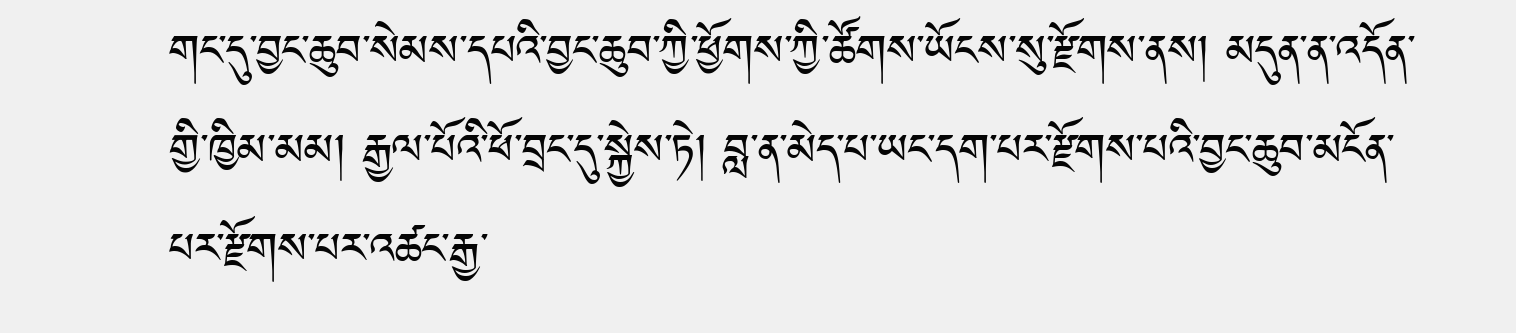གང་དུ་བྱང་ཆུབ་སེམས་དཔའི་བྱང་ཆུབ་ཀྱི་ཕྱོགས་ཀྱི་ཚོགས་ཡོངས་སུ་རྫོགས་ནས། མདུན་ན་འདོན་གྱི་ཁྱིམ་མམ། རྒྱལ་པོའི་ཕོ་བྲང་དུ་སྐྱེས་ཏེ། བླ་ན་མེད་པ་ཡང་དག་པར་རྫོགས་པའི་བྱང་ཆུབ་མངོན་པར་རྫོགས་པར་འཚང་རྒྱ་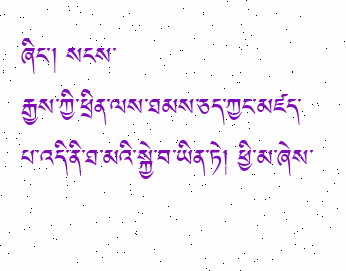ཞིང་། སངས་
རྒྱས་ཀྱི་ཕྲིན་ལས་ཐམས་ཅད་ཀྱང་མཛད་པ་འདི་ནི་ཐ་མའི་སྐྱེ་བ་ཡིན་ཏེ། ཕྱི་མ་ཞེས་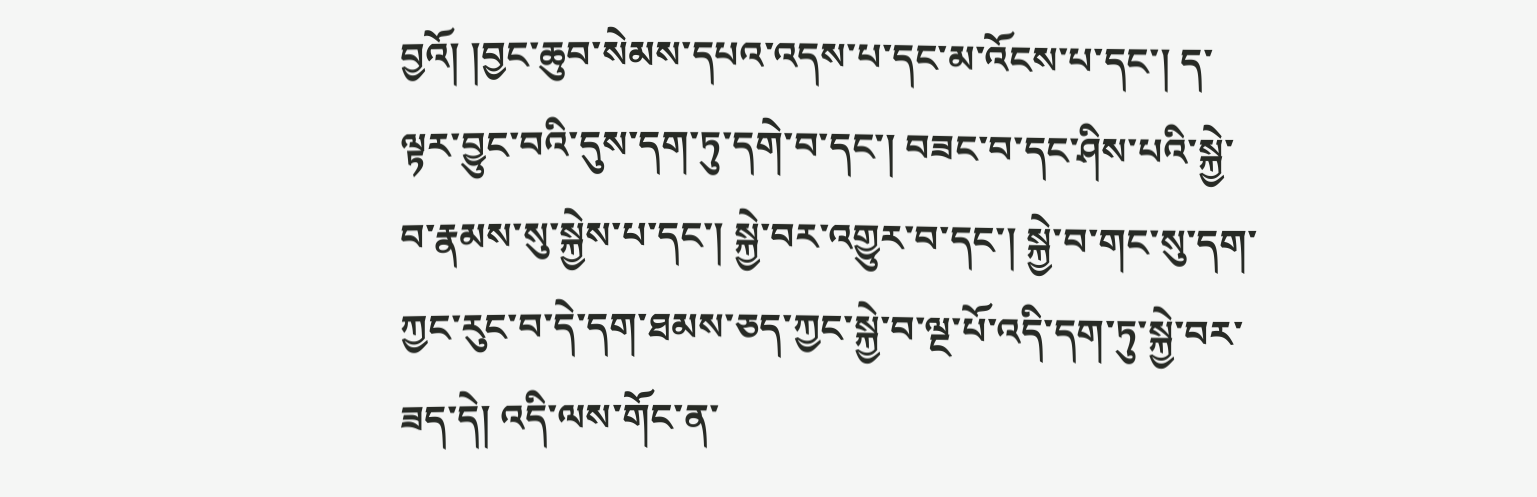བྱའོ། །བྱང་ཆུབ་སེམས་དཔའ་འདས་པ་དང་མ་འོངས་པ་དང་། ད་ལྟར་བྱུང་བའི་དུས་དག་ཏུ་དགེ་བ་དང་། བཟང་བ་དང་ཤིས་པའི་སྐྱེ་བ་རྣམས་སུ་སྐྱེས་པ་དང་། སྐྱེ་བར་འགྱུར་བ་དང་། སྐྱེ་བ་གང་སུ་དག་ཀྱང་རུང་བ་དེ་དག་ཐམས་ཅད་ཀྱང་སྐྱེ་བ་ལྔ་པོ་འདི་དག་ཏུ་སྐྱེ་བར་ཟད་དེ། འདི་ལས་གོང་ན་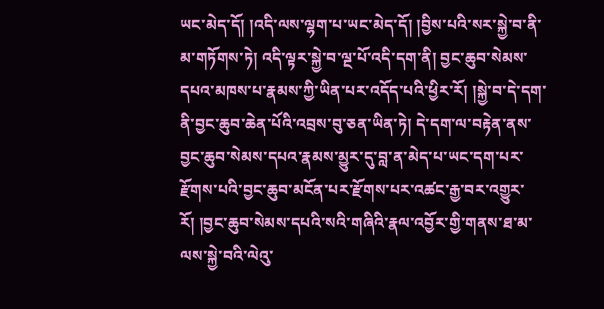ཡང་མེད་དོ། །འདི་ལས་ལྷག་པ་ཡང་མེད་དོ། །བྱིས་པའི་སར་སྐྱེ་བ་ནི་མ་གཏོགས་ཏེ། འདི་ལྟར་སྐྱེ་བ་ལྔ་པོ་འདི་དག་ནི། བྱང་ཆུབ་སེམས་དཔའ་མཁས་པ་རྣམས་ཀྱི་ཡིན་པར་འདོད་པའི་ཕྱིར་རོ། །སྐྱེ་བ་དེ་དག་ནི་བྱང་ཆུབ་ཆེན་པོའི་འབྲས་བུ་ཅན་ཡིན་ཏེ། དེ་དག་ལ་བརྟེན་ནས་བྱང་ཆུབ་སེམས་དཔའ་རྣམས་མྱུར་དུ་བླ་ན་མེད་པ་ཡང་དག་པར་རྫོགས་པའི་བྱང་ཆུབ་མངོན་པར་རྫོགས་པར་འཚང་རྒྱ་བར་འགྱུར་རོ། །བྱང་ཆུབ་སེམས་དཔའི་སའི་གཞིའི་རྣལ་འབྱོར་གྱི་གནས་ཐ་མ་ལས་སྐྱེ་བའི་ལེའུ་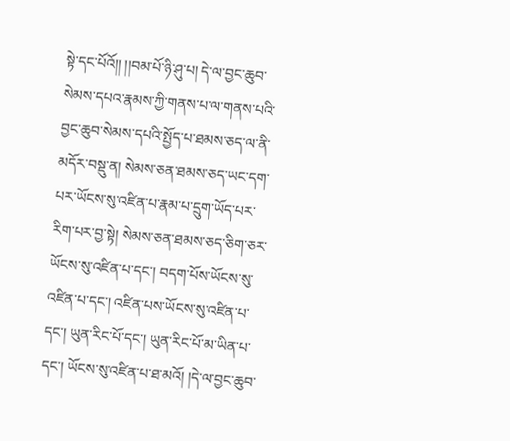སྟེ་དང་པོའོ།། །།བམ་པོ་ཉི་ཤུ་པ། དེ་ལ་བྱང་ཆུབ་སེམས་དཔའ་རྣམས་ཀྱི་གནས་པ་ལ་གནས་པའི་བྱང་ཆུབ་སེམས་དཔའི་སྤྱོད་པ་ཐམས་ཅད་ལ་ནི་མདོར་བསྡུ་ན། སེམས་ཅན་ཐམས་ཅད་ཡང་དག་པར་ཡོངས་སུ་འཛིན་པ་རྣམ་པ་དྲུག་ཡོད་པར་རིག་པར་བྱ་སྟེ། སེམས་ཅན་ཐམས་ཅད་ཅིག་ཅར་ཡོངས་སུ་འཛིན་པ་དང་། བདག་པོས་ཡོངས་སུ་འཛིན་པ་དང་། འཛིན་པས་ཡོངས་སུ་འཛིན་པ་དང་། ཡུན་རིང་པོ་དང་། ཡུན་རིང་པོ་མ་ཡིན་པ་དང་། ཡོངས་སུ་འཛིན་པ་ཐ་མའོ། །དེ་ལ་བྱང་ཆུབ་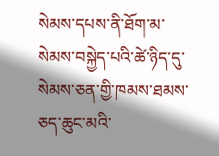སེམས་དཔས་ནི་ཐོག་མ་སེམས་བསྐྱེད་པའི་ཚེ་ཉིད་དུ་སེམས་ཅན་གྱི་ཁམས་ཐམས་ཅད་ཆུང་མའི་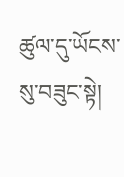ཚུལ་དུ་ཡོངས་སུ་བཟུང་སྟེ།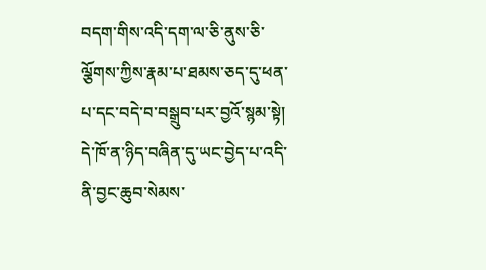བདག་གིས་འདི་དག་ལ་ཅི་ནུས་ཅི་ལྕོགས་ཀྱིས་རྣམ་པ་ཐམས་ཅད་དུ་ཕན་པ་དང་བདེ་བ་བསྒྲུབ་པར་བྱའོ་སྙམ་སྟེ། དེ་ཁོ་ན་ཉིད་བཞིན་དུ་ཡང་བྱེད་པ་འདི་ནི་བྱང་ཆུབ་སེམས་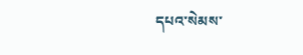དཔའ་སེམས་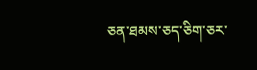ཅན་ཐམས་ཅད་ཅིག་ཅར་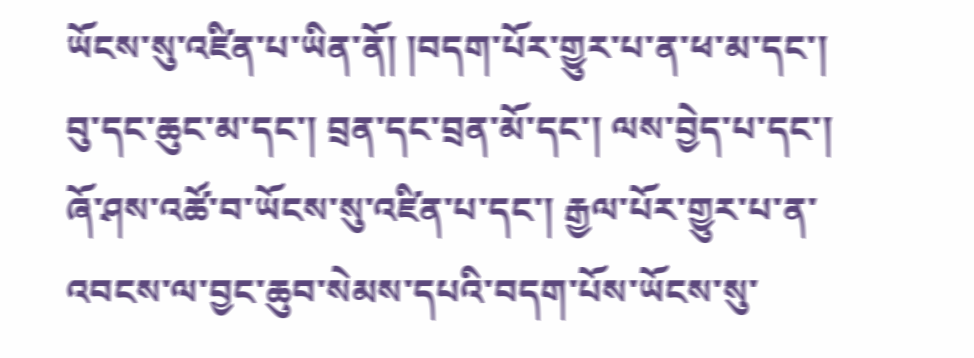ཡོངས་སུ་འཛིན་པ་ཡིན་ནོ། །བདག་པོར་གྱུར་པ་ན་ཕ་མ་དང་། བུ་དང་ཆུང་མ་དང་། བྲན་དང་བྲན་མོ་དང་། ལས་བྱེད་པ་དང་། ཞོ་ཤས་འཚོ་བ་ཡོངས་སུ་འཛིན་པ་དང་། རྒྱལ་པོར་གྱུར་པ་ན་འབངས་ལ་བྱང་ཆུབ་སེམས་དཔའི་བདག་པོས་ཡོངས་སུ་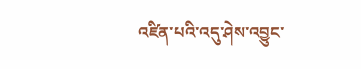འཛིན་པའི་འདུ་ཤེས་འབྱུང་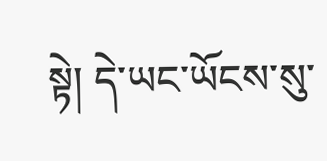སྟེ། དེ་ཡང་ཡོངས་སུ་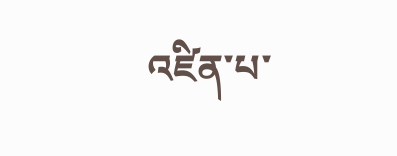འཛིན་པ་